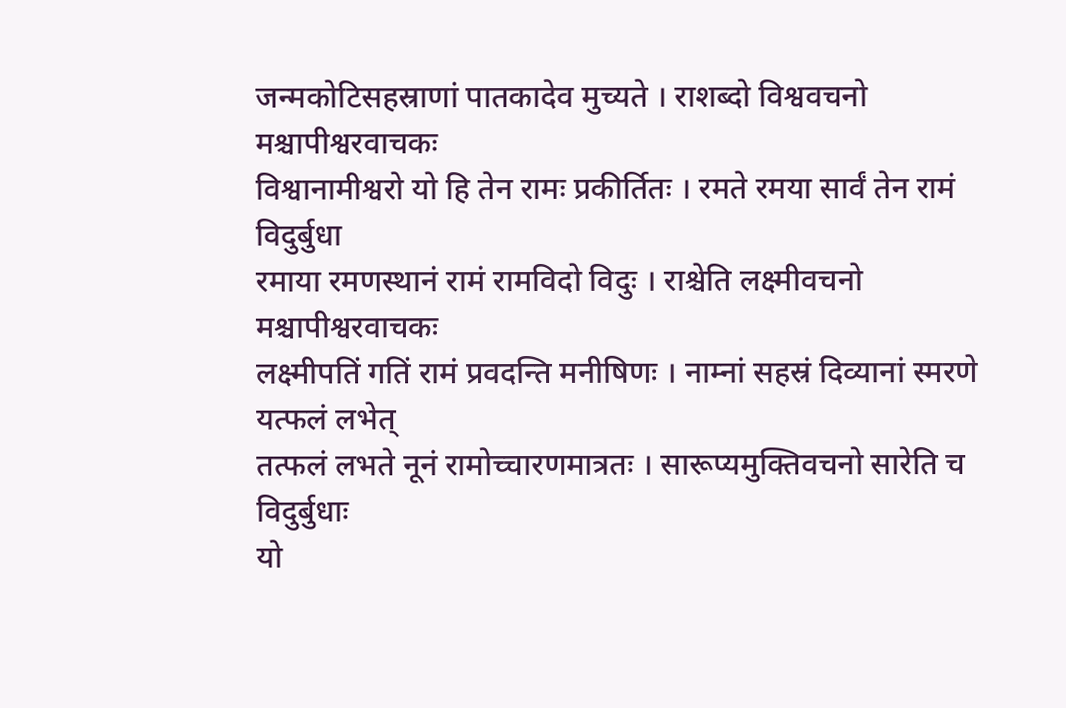जन्मकोटिसहस्राणां पातकादेव मुच्यते । राशब्दो विश्ववचनो मश्चापीश्वरवाचकः
विश्वानामीश्वरो यो हि तेन रामः प्रकीर्तितः । रमते रमया सार्वं तेन रामं विदुर्बुधा
रमाया रमणस्थानं रामं रामविदो विदुः । राश्चेति लक्ष्मीवचनो मश्चापीश्वरवाचकः
लक्ष्मीपतिं गतिं रामं प्रवदन्ति मनीषिणः । नाम्नां सहस्रं दिव्यानां स्मरणे यत्फलं लभेत्
तत्फलं लभते नूनं रामोच्चारणमात्रतः । सारूप्यमुक्तिवचनो सारेति च विदुर्बुधाः
यो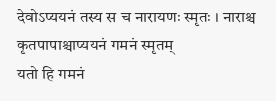देवोऽप्ययनं तस्य स च नारायणः स्मृतः । नाराश्च कृतपापाश्चाप्ययनं गमनं स्मृतम्
यतो हि गमनं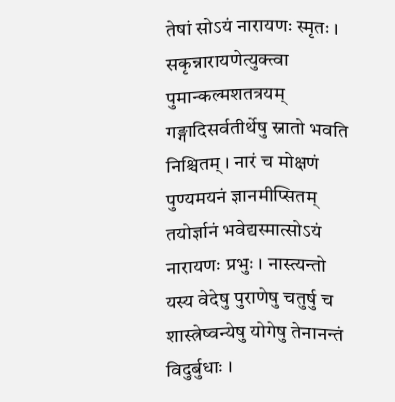तेषां सोऽयं नारायणः स्मृतः । सकृन्नारायणेत्युक्त्वा पुमान्कल्मशतत्रयम्
गङ्गादिसर्वतीर्थेषु स्नातो भवति निश्चितम् । नारं च मोक्षणं पुण्यमयनं ज्ञानमीप्सितम्
तयोर्ज्ञानं भवेद्यस्मात्सोऽयं नारायणः प्रभुः । नास्त्यन्तो यस्य वेदेषु पुराणेषु चतुर्षु च
शास्त्रेष्वन्येषु योगेषु तेनानन्तं विदुर्बुधाः ।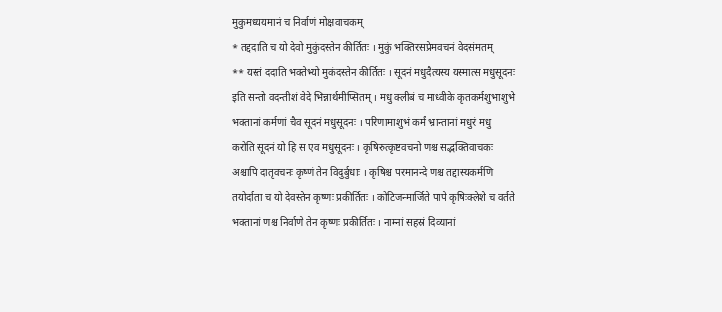मुकुमध्ययमानं च निर्वाणं मोक्षवाचकम्
* तद्ददाति च यो देवो मुकुंदस्तेन कीर्तितः । मुकुं भक्तिरसप्रेमवचनं वेदसंमतम्
** यस्तं ददाति भक्तेभ्यो मुकंदस्तेन कीर्तितः । सूदनं मधुदैत्यस्य यस्मात्स मधुसूदनः
इति सन्तो वदन्तीशं वेदे भिन्नार्थमीप्सितम् । मधु क्लीबं च माध्वीके कृतकर्मशुभाशुभे
भक्तानां कर्मणां चैव सूदनं मधुसूदनः । परिणामाशुभं कर्मं भ्रान्तानां मधुरं मधु
करोति सूदनं यो हि स एव मधुसूदनः । कृषिरुत्कृष्टवचनो णश्च सद्भक्तिवाचकः
अश्चापि दातृवचनः कृष्णं तेन विदुर्बुधाः । कृषिश्च परमानन्दे णश्च तद्दास्यकर्मणि
तयोर्दाता च यो देवस्तेन कृष्णः प्रकीर्तितः । कोटिजन्मार्जिते पापे कृषिःक्लेशे च वर्तते
भक्तानां णश्च निर्वाणे तेन कृष्णः प्रकीर्तितः । नाम्नां सहस्रं दिव्यानां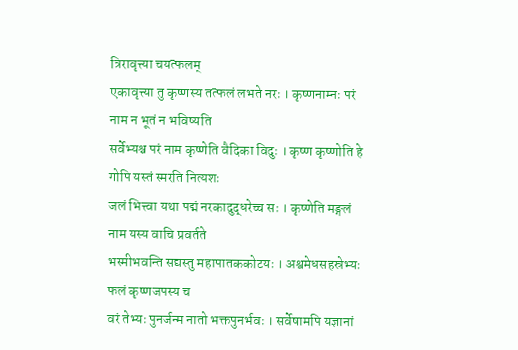त्रिरावृत्त्या चयत्फलम्
एकावृत्त्या तु कृष्णस्य तत्फलं लभते नरः । कृष्णनाम्नः परं नाम न भूतं न भविष्यति
सर्वेभ्यश्च परं नाम कृष्णेति वैदिका विदुः । कृष्ण कृष्णोति हे गोपि यस्तं स्मरति नित्यशः
जलं भित्त्वा यथा पद्मं नरकादुद्धरेच्च सः । कृष्णेति मङ्गलं नाम यस्य वाचि प्रवर्तते
भस्मीभवन्ति सद्यस्तु महापातककोटयः । अश्वमेधसहस्रेभ्यः फलं कृष्णजपस्य च
वरं तेभ्यः पुनर्जन्म नातो भक्तपुनर्भवः । सर्वेषामपि यज्ञानां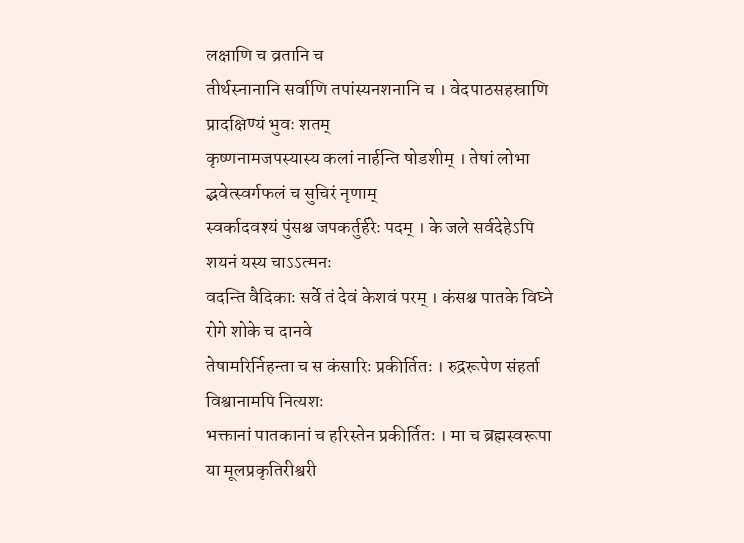लक्षाणि च व्रतानि च
तीर्थस्नानानि सर्वाणि तपांस्यनशनानि च । वेदपाठसहस्राणि प्रादक्षिण्यं भुवः शतम्
कृष्णनामजपस्यास्य कलां नार्हन्ति षोडशीम् । तेषां लोभा द्भवेत्स्वर्गफलं च सुचिरं नृणाम्
स्वर्कादवश्यं पुंसश्च जपकर्तुर्हरेः पदम् । के जले सर्वदेहेऽपि शयनं यस्य चाऽऽत्मनः
वदन्ति वैदिकाः सर्वे तं देवं केशवं परम् । कंसश्च पातके विघ्ने रोगे शोके च दानवे
तेषामरिर्निहन्ता च स कंसारिः प्रकीर्तितः । रुद्ररूपेण संहर्ता विश्वानामपि नित्यशः
भक्तानां पातकानां च हरिस्तेन प्रकीर्तितः । मा च ब्रह्मस्वरूपा या मूलप्रकृतिरीश्वरी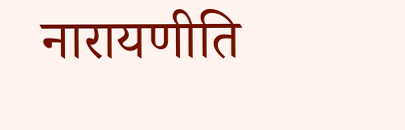नारायणीति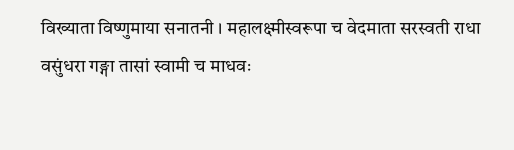विख्याता विष्णुमाया सनातनी । महालक्ष्मीस्वरूपा च वेदमाता सरस्वती राधा वसुंधरा गङ्गा तासां स्वामी च माधवः